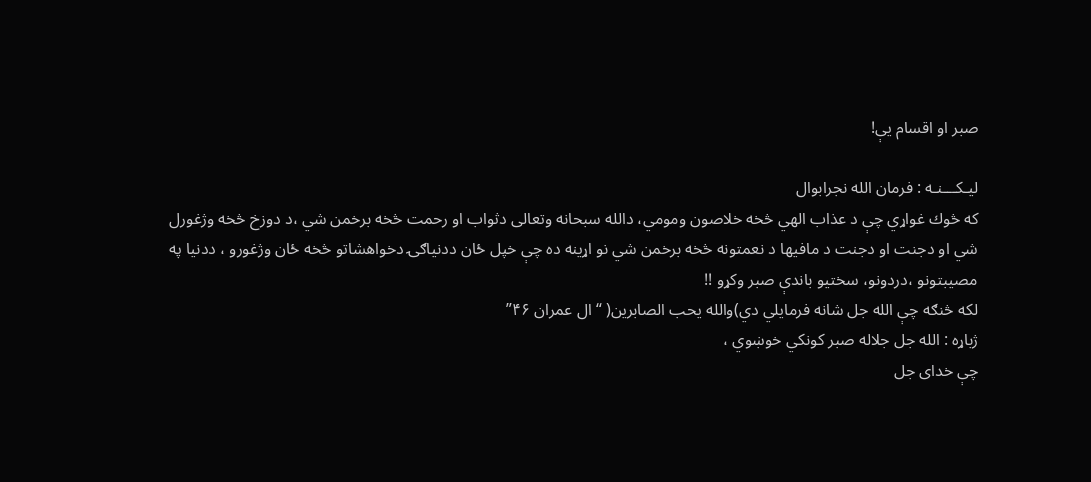صبر او اقسام یې!

لیـکـــنـه : فرمان الله نجرابوال
که څوك غواړي چې د عذاب الهي څخه خلاصون ومومي، دالله سبحانه وتعالی دثواب او رحمت څخه برخمن شي ،د دوزخ څخه وژغورل شي او دجنت او دجنت د مافیها د نعمتونه څخه برخمن شي نو اړینه ده چې خپل ځان ددنیاګۍ دخواهشاتو څخه ځان وژغورو ، ددنیا په مصیبتونو ،دردونو، سختیو باندې صبر وكړو !!
لکه څنګه چې الله جل شانه فرمایلي دي)والله یحب الصابرین( “ال عمران ۴۶”
ژباړه : الله جل جلاله صبر کونکي خوښوي ،
چې خدای جل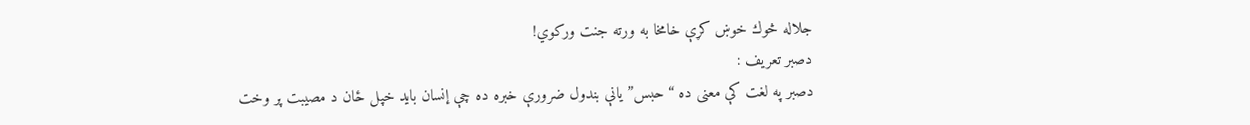جلاله څوك خوښ کړې خامخا به ورته جنت ورکوي!
دصبر تعریف :
دصبر په لغت کې معنی ده “حبس” یانې بندول ضرورې خبره ده چې إنسان باید خپل ځان د مصیبت پر وخت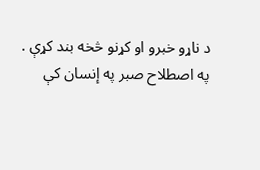د ناړو خبرو او كړنو څخه بند کړې .
په اصطلاح صبر په إنسان کې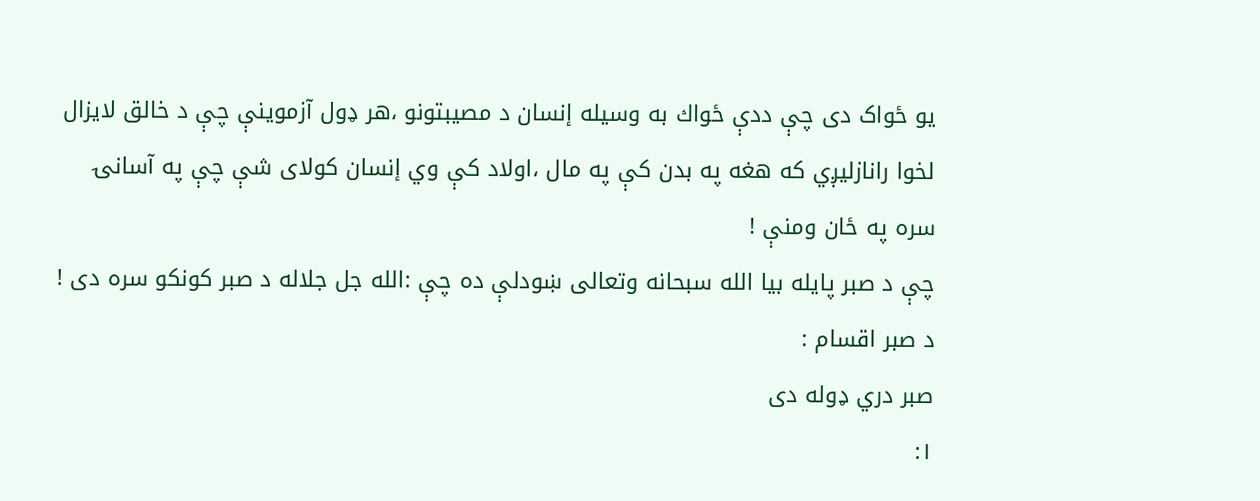یو ځواک دی چې ددې ځواك به وسیله إنسان د مصیبتونو ،هر ډول آزموینې چې د خالق لایزال لخوا رانازلیږي که هغه په بدن کې په مال ،اولاد کې وي إنسان کولای شې چې په آسانۍ سره په ځان ومنې !
چې د صبر پایله بیا الله سبحانه وتعالی ښودلې ده چې :الله جل جلاله د صبر کونکو سره دی !
د صبر اقسام :
صبر دري ډوله دی
۱: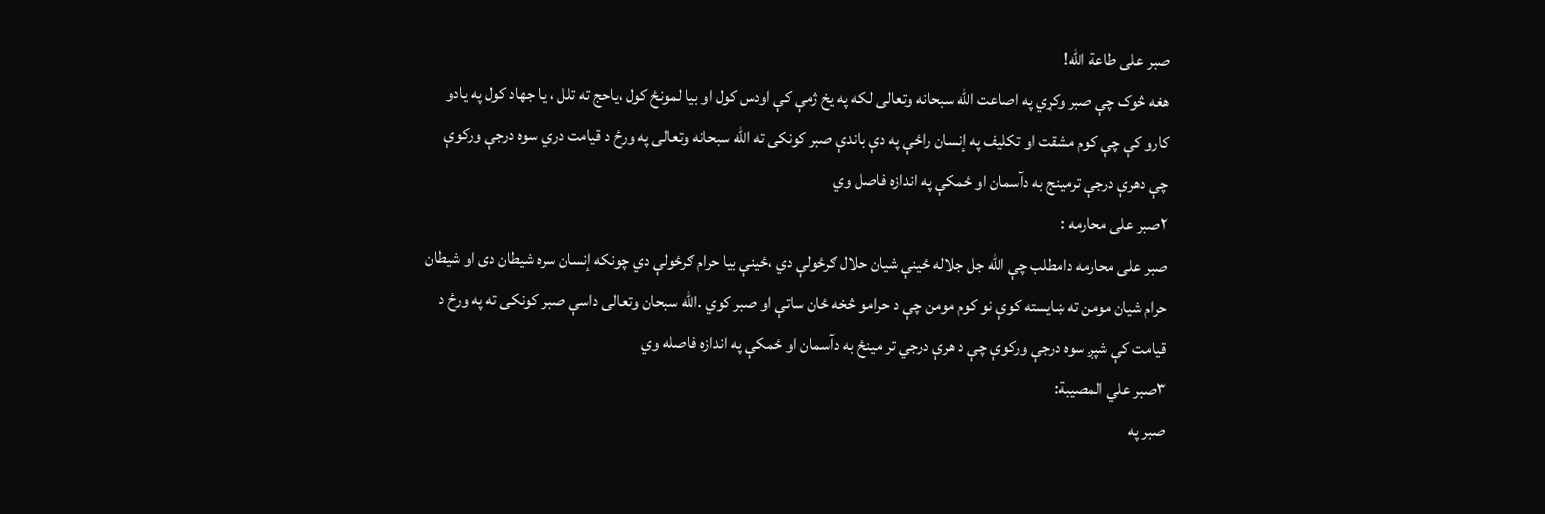صبر علی طاعة الله!
هغه څوک چې صبر وکړي په اصاعت الله سبحانه وتعالی لکه په یخ ژمې کې اودس کول او بیا لمونځ کول ،یاحج ته تلل ، یا جهاد کول په یادو کارو کې چې کوم مشقت او تكلیف په إنسان راځې په دې باندې صبر کونکی ته الله سبحانه وتعالی په ورځ د قیامت دري سوه درجې ورکوې چې دهرې درجې ترمینج به دآسمان او ځمکې په اندازه فاصل وي
٢صبر علی محارمه :
صبر علی محارمه دامطلب چې الله جل جلاله ځینې شیان حلال ګرځولې دي ،ځینې بیا حرام ګرځولې دي چونکه إنسان سره شیطان دی او شیطان حرام شیان مومن ته ښایسته کوې نو کوم مومن چې د حرامو څخه ځان ساتې او صبر کوي .الله سبحان وتعالی داسې صبر کونکی ته په ورځ د قیامت کې شپږ سوه درجې ورکوې چې د هرې درجي تر مینځ به دآسمان او ځمکې په اندازه فاصله وي
٣صبر علي المصيبة:
صبر په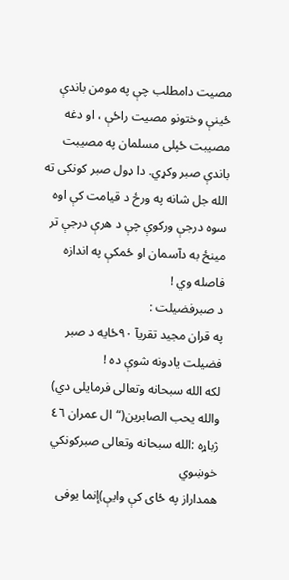مصیت دامطلب چې په مومن باندې ځینې وختونو مصیت راځې ، او دغه مصیبت ځپلی مسلمان په مصیبت باندې صبر وکړي. دا ډول صبر کونکی ته الله جل شانه په ورځ د قیامت کې اوه سوه درجې ورکوې چې د هرې درجې تر مینځ به دآسمان او ځمکې په اندازه فاصله وي !
د صبرفضیلت :
په قران مجید تقریآ ۹۰ځایه د صبر فضیلت یادونه شوې ده !
لکه الله سبحانه وتعالی فرمایلی دي) والله يحب الصابرين(“ال عمران ٤٦
ژباړه :الله سبحانه وتعالی صبرکونکي خوښوي
همداراز په ځای کې وایې)إنما یوفی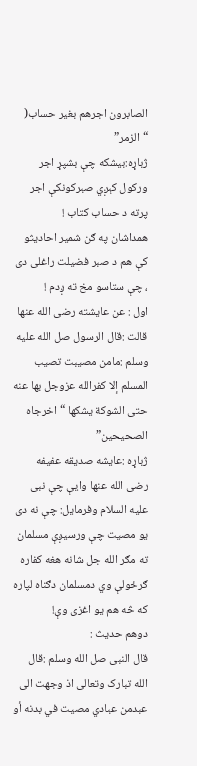الصابرون اجرهم بغیر حساب( “الزمر”
ژباړه:بیشکه چې بشپړ اجر ورکول کېږي صبرکونکې اجر پرته د حساب كتاب !
همداشان په ګن شمیر احادیثو کې هم د صبر فضیلت راغلی دی ، چې ستاسو مخ ته ږدم !
اول : عن عایشته رضی الله عنها قالت :قال الرسول صل الله علیه وسلم :مامن مصیبت تصیب المسلم إلا کفرالله عزوجل بها عنه حتی الشوکة یشکها “اخرجاه الصحیحین”
ژباړه :عایشه صدیقه عفیفه رضی الله عنها وایې چې نبی علیه السلام وفرمایل: چې نه دی یو مصیت چې ورسیږې مسلمان ته مګر الله جل شانه هغه کفاره ګرځولې وي دمسلمان دګناه لپاره که څه هم یو اغزی وې!
دوهم حدیث :
قال النبی صل الله وسلم :قال الله تبارک وتعالی اذ وجهت الی عبدمن عبادي مصيت في بدنه أو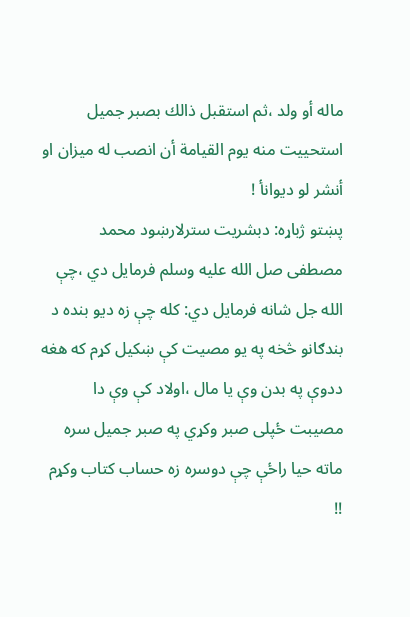ماله أو ولد ،ثم استقبل ذالك بصبر جميل استحييت منه يوم القيامة أن انصب له ميزان او أنشر لو ديوانأ !
پښتو ژباړه: دبشریت سترلارښود محمد مصطفی صل الله علیه وسلم فرمایل دي ،چې الله جل شانه فرمایل دي: کله چې زه دیو بنده د بندګانو څخه په یو مصیت کې ښکیل کړم که هغه ددوې په بدن وې یا مال ،اولاد کې وې دا مصیبت ځپلی صبر وکړي په صبر جمیل سره ماته حیا راځې چې دوسره زه حساب كتاب وکړم !!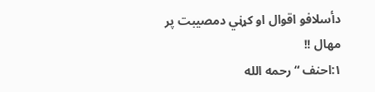دأسلافو اقوال او كړڼي دمصیبت پر مهال !!
۱:احنف “رحمه الله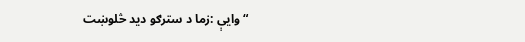“وایې :زما د سترګو دید څلوښت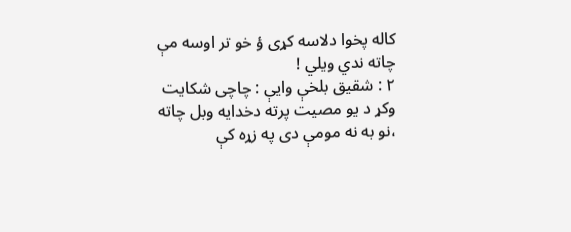کاله پخوا دلاسه کړی ؤ خو تر اوسه مې چاته ندي ويلي !
۲ : شقیق بلخې وایې : چاچی شکایت وکړ د یو مصیت پرته دخدایه وبل چاته ،نو به نه مومې دی په زړه کې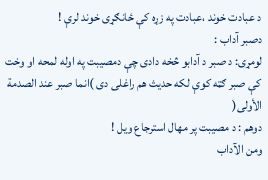د عبادت خوند ،عبادت په زړه کې ځانګړی خوند لرې !
دصبر آداب :
لومړی: د صبر د آدابو څخه دادی چې دمصیبت په اوله لمحه او وخت کې صبر ګټه کوې لکه حدیث هم راغلی دی )انما صبر عند الصدمة الأولی(
دوهم : د مصیبت پر مهال استرجاع ویل !
ومن الآداب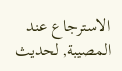الاسترجاع عند المصيبة, لحديث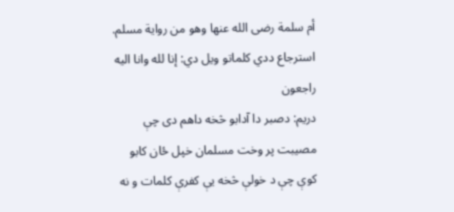أم سلمة رضى الله عنها وهو من رواية مسلم.
استرجاع ددي كلماتو ویل دي: إنا لله وانا اليه راجعون
دريم: دصبر دا آدابو څخه داهم دی چې مصیبت پر وخت مسلمان خپل ځان كابو
کوې چې د خولې څخه یې کفرې کلمات و نه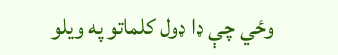وځي چې ډا ډول کلماتو په ویلو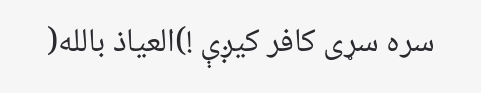سره سړی کافر کیږې !)العیاذ بالله(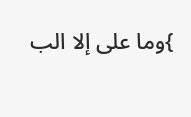}وما علی إلا الب